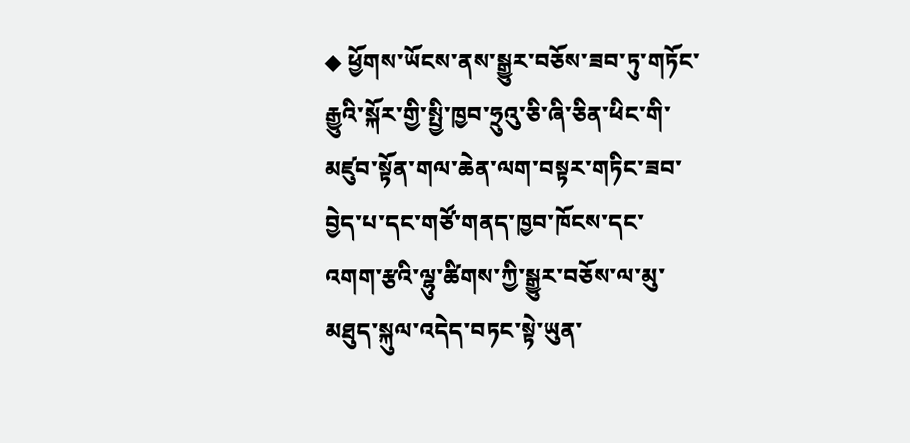◆ ཕྱོགས་ཡོངས་ནས་སྒྱུར་བཅོས་ཟབ་ཏུ་གཏོང་རྒྱུའི་སྐོར་གྱི་སྤྱི་ཁྱབ་ཧྲུའུ་ཅི་ཞི་ཅིན་ཕིང་གི་མཛུབ་སྟོན་གལ་ཆེན་ལག་བསྟར་གཏིང་ཟབ་བྱེད་པ་དང་གཙོ་གནད་ཁྱབ་ཁོངས་དང་འགག་རྩའི་ལྷུ་ཚིགས་ཀྱི་སྒྱུར་བཅོས་ལ་མུ་མཐུད་སྐུལ་འདེད་བཏང་སྟེ་ཡུན་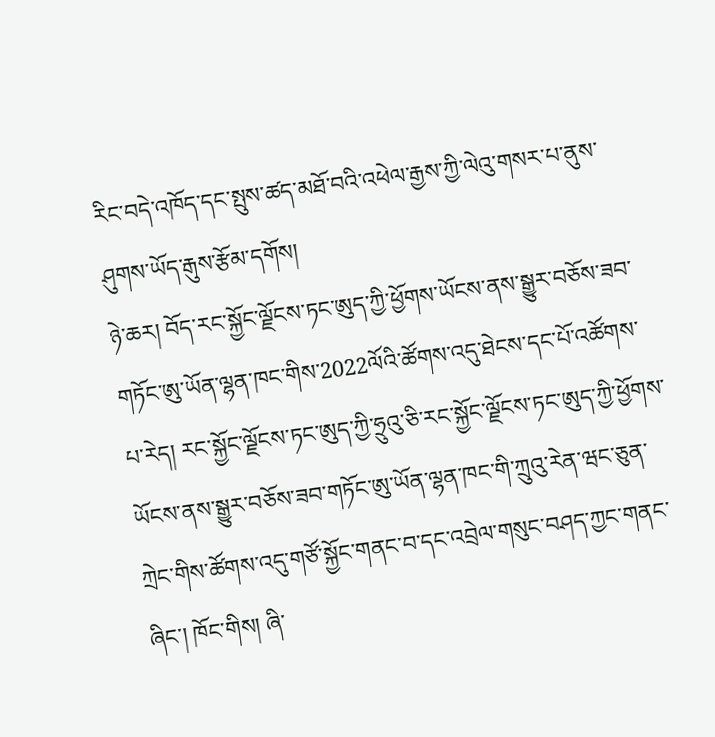རིང་བདེ་འཁོད་དང་སྤུས་ཚད་མཐོ་བའི་འཕེལ་རྒྱས་ཀྱི་ལེའུ་གསར་པ་ནུས་ཤུགས་ཡོད་རྒུས་རྩོམ་དགོས།
ཉེ་ཆར། བོད་རང་སྐྱོང་ལྗོངས་ཏང་ཨུད་ཀྱི་ཕྱོགས་ཡོངས་ནས་སྒྱུར་བཅོས་ཟབ་གཏོང་ཨུ་ཡོན་ལྷན་ཁང་གིས་2022ལོའི་ཚོགས་འདུ་ཐེངས་དང་པོ་འཚོགས་པ་རེད། རང་སྐྱོང་ལྗོངས་ཏང་ཨུད་ཀྱི་ཧྲུའུ་ཅི་རང་སྐྱོང་ལྗོངས་ཏང་ཨུད་ཀྱི་ཕྱོགས་ཡོངས་ནས་སྒྱུར་བཅོས་ཟབ་གཏོང་ཨུ་ཡོན་ལྷན་ཁང་གི་ཀྲུའུ་རེན་ཝང་ཅུན་ཀྲེང་གིས་ཚོགས་འདུ་གཙོ་སྐྱོང་གནང་བ་དང་འབྲེལ་གསུང་བཤད་ཀྱང་གནང་ཞིང་། ཁོང་གིས། ཞི་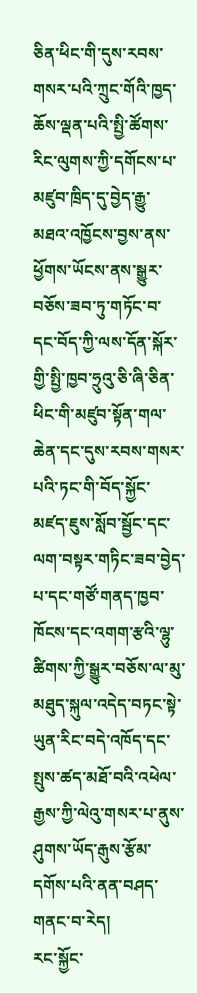ཅིན་ཕིང་གི་དུས་རབས་གསར་པའི་ཀྲུང་གོའི་ཁྱད་ཆོས་ལྡན་པའི་སྤྱི་ཚོགས་རིང་ལུགས་ཀྱི་དགོངས་པ་མཛུབ་ཁྲིད་དུ་བྱེད་རྒྱུ་མཐའ་འཁྱོངས་བྱས་ནས་ཕྱོགས་ཡོངས་ནས་སྒྱུར་བཅོས་ཟབ་ཏུ་གཏོང་བ་དང་བོད་ཀྱི་ལས་དོན་སྐོར་གྱི་སྤྱི་ཁྱབ་ཧྲུའུ་ཅི་ཞི་ཅིན་ཕིང་གི་མཛུབ་སྟོན་གལ་ཆེན་དང་དུས་རབས་གསར་པའི་ཏང་གི་བོད་སྐྱོང་མཛད་ཇུས་སློབ་སྦྱོང་དང་ལག་བསྟར་གཏིང་ཟབ་བྱེད་པ་དང་གཙོ་གནད་ཁྱབ་ཁོངས་དང་འགག་རྩའི་ལྷུ་ཚིགས་ཀྱི་སྒྱུར་བཅོས་ལ་མུ་མཐུད་སྐུལ་འདེད་བཏང་སྟེ་ཡུན་རིང་བདེ་འཁོད་དང་སྤུས་ཚད་མཐོ་བའི་འཕེལ་རྒྱས་ཀྱི་ལེའུ་གསར་པ་ནུས་ཤུགས་ཡོད་རྒུས་རྩོམ་དགོས་པའི་ནན་བཤད་གནང་བ་རེད།
རང་སྐྱོང་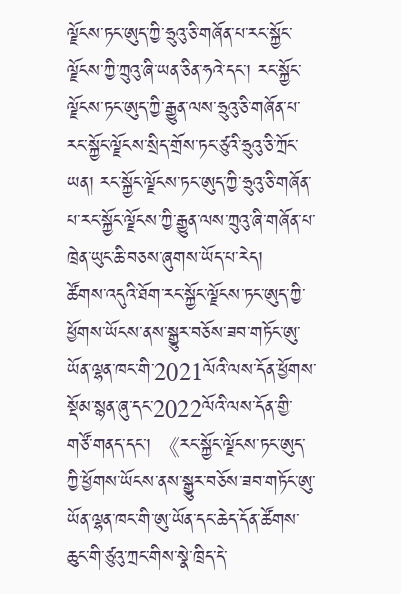ལྗོངས་ཏང་ཨུད་ཀྱི་ཧྲུའུ་ཅི་གཞོན་པ་རང་སྐྱོང་ལྗོངས་ཀྱི་ཀྲུའུ་ཞི་ཡན་ཅིན་ཧའེ་དང་། རང་སྐྱོང་ལྗོངས་ཏང་ཨུད་ཀྱི་རྒྱུན་ལས་ཧྲུའུ་ཅི་གཞོན་པ་རང་སྐྱོང་ལྗོངས་སྲིད་གྲོས་ཏང་ཙུའི་ཧྲུའུ་ཅི་ཀྲོང་ཡན། རང་སྐྱོང་ལྗོངས་ཏང་ཨུད་ཀྱི་ཧྲུའུ་ཅི་གཞོན་པ་རང་སྐྱོང་ལྗོངས་ཀྱི་རྒྱུན་ལས་ཀྲུའུ་ཞི་གཞོན་པ་ཁྲེན་ཡུང་ཆི་བཅས་ཞུགས་ཡོད་པ་རེད།
ཚོགས་འདུའི་ཐོག་རང་སྐྱོང་ལྗོངས་ཏང་ཨུད་ཀྱི་ཕྱོགས་ཡོངས་ནས་སྒྱུར་བཅོས་ཟབ་གཏོང་ཨུ་ཡོན་ལྷན་ཁང་གི་2021ལོའི་ལས་དོན་ཕྱོགས་སྡོམ་སྙན་ཞུ་དང་2022ལོའི་ལས་དོན་གྱི་གཙོ་གནད་དང་། 《རང་སྐྱོང་ལྗོངས་ཏང་ཨུད་ཀྱི་ཕྱོགས་ཡོངས་ནས་སྒྱུར་བཅོས་ཟབ་གཏོང་ཨུ་ཡོན་ལྷན་ཁང་གི་ཨུ་ཡོན་དང་ཆེད་དོན་ཚོགས་ཆུང་གི་ཙུའུ་ཀྲང་གིས་སྣེ་ཁྲིད་དེ་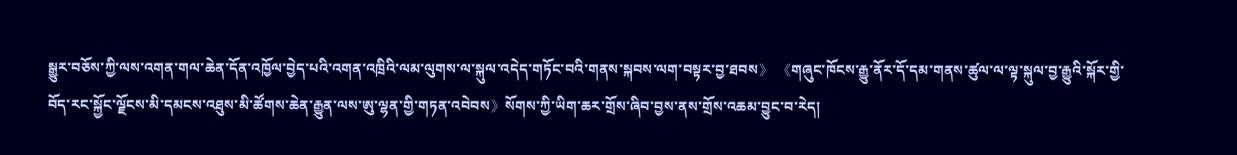སྒྱུར་བཅོས་ཀྱི་ལས་འགན་གལ་ཆེན་དོན་འཁྱོལ་བྱེད་པའི་འགན་འཁྲིའི་ལམ་ལུགས་ལ་སྐུལ་འདེད་གཏོང་བའི་གནས་སྐབས་ལག་བསྟར་བྱ་ཐབས》 《གཞུང་ཁོངས་རྒྱུ་ནོར་དོ་དམ་གནས་ཚུལ་ལ་ལྟ་སྐུལ་བྱ་རྒྱུའི་སྐོར་གྱི་བོད་རང་སྐྱོང་ལྗོངས་མི་དམངས་འཐུས་མི་ཚོགས་ཆེན་རྒྱུན་ལས་ཨུ་ལྷན་གྱི་གཏན་འབེབས》སོགས་ཀྱི་ཡིག་ཆར་གྲོས་ཞིབ་བྱས་ནས་གྲོས་འཆམ་བྱུང་བ་རེད།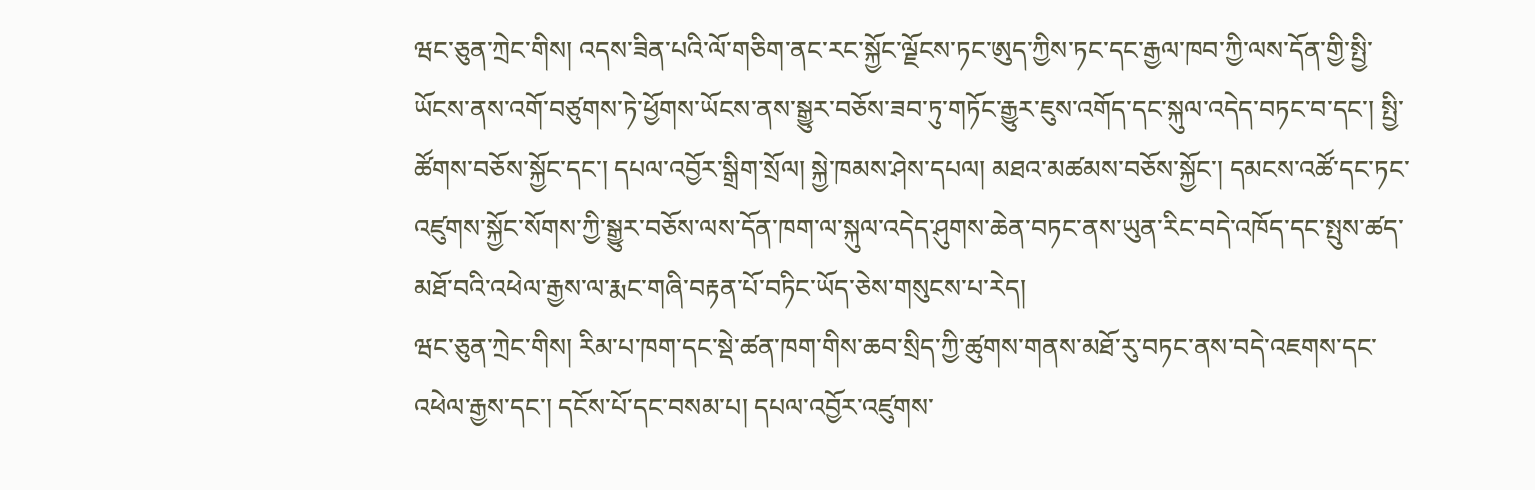ཝང་ཅུན་ཀྲེང་གིས། འདས་ཟིན་པའི་ལོ་གཅིག་ནང་རང་སྐྱོང་ལྗོངས་ཏང་ཨུད་ཀྱིས་ཏང་དང་རྒྱལ་ཁབ་ཀྱི་ལས་དོན་གྱི་སྤྱི་ཡོངས་ནས་འགོ་བཙུགས་ཏེ་ཕྱོགས་ཡོངས་ནས་སྒྱུར་བཅོས་ཟབ་ཏུ་གཏོང་རྒྱུར་ཇུས་འགོད་དང་སྐུལ་འདེད་བཏང་བ་དང་། སྤྱི་ཚོགས་བཅོས་སྐྱོང་དང་། དཔལ་འབྱོར་སྒྲིག་སྲོལ། སྐྱེ་ཁམས་ཤེས་དཔལ། མཐའ་མཚམས་བཅོས་སྐྱོང་། དམངས་འཚོ་དང་ཏང་འཛུགས་སྐྱོང་སོགས་ཀྱི་སྒྱུར་བཅོས་ལས་དོན་ཁག་ལ་སྐུལ་འདེད་ཤུགས་ཆེན་བཏང་ནས་ཡུན་རིང་བདེ་འཁོད་དང་སྤུས་ཚད་མཐོ་བའི་འཕེལ་རྒྱས་ལ་རྨང་གཞི་བརྟན་པོ་བཏིང་ཡོད་ཅེས་གསུངས་པ་རེད།
ཝང་ཅུན་ཀྲེང་གིས། རིམ་པ་ཁག་དང་སྡེ་ཚན་ཁག་གིས་ཆབ་སྲིད་ཀྱི་ཚུགས་གནས་མཐོ་རུ་བཏང་ནས་བདེ་འཇགས་དང་འཕེལ་རྒྱས་དང་། དངོས་པོ་དང་བསམ་པ། དཔལ་འབྱོར་འཛུགས་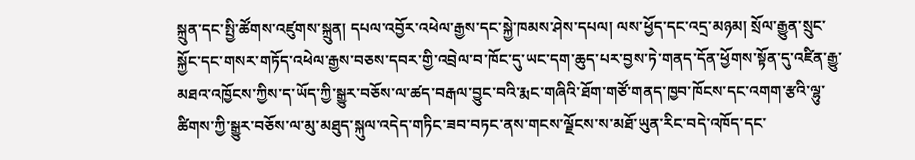སྐྲུན་དང་སྤྱི་ཚོགས་འཛུགས་སྐྲུན། དཔལ་འབྱོར་འཕེལ་རྒྱས་དང་སྐྱེ་ཁམས་ཤེས་དཔལ། ལས་ཕྱོད་དང་འདྲ་མཉམ། སྲོལ་རྒྱུན་སྲུང་སྐྱོང་དང་གསར་གཏོད་འཕེལ་རྒྱས་བཅས་དབར་གྱི་འབྲེལ་བ་ཁོང་དུ་ཡང་དག་ཆུད་པར་བྱས་ཏེ་གནད་དོན་ཕྱོགས་སྟོན་དུ་འཛིན་རྒྱུ་མཐའ་འཁྱོངས་ཀྱིས་ད་ཡོད་ཀྱི་སྒྱུར་བཅོས་ལ་ཚད་བརྒལ་བྱུང་བའི་རྨང་གཞིའི་ཐོག་གཙོ་གནད་ཁྱབ་ཁོངས་དང་འགག་རྩའི་ལྷུ་ཚིགས་ཀྱི་སྒྱུར་བཅོས་ལ་མུ་མཐུད་སྐུལ་འདེད་གཏིང་ཟབ་བཏང་ནས་གངས་ལྗོངས་ས་མཐོ་ཡུན་རིང་བདེ་འཁོད་དང་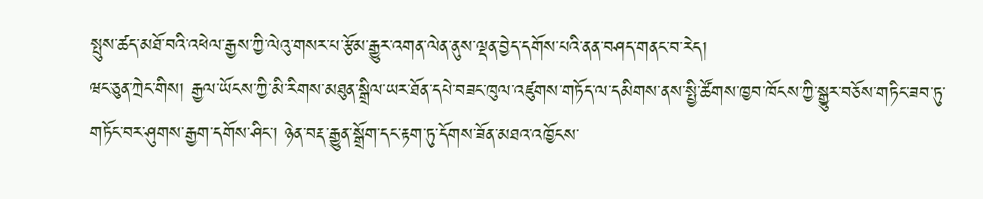སྤུས་ཚད་མཐོ་བའི་འཕེལ་རྒྱས་ཀྱི་ལེའུ་གསར་པ་རྩོམ་རྒྱུར་འགན་ལེན་ནུས་ལྡན་བྱེད་དགོས་པའི་ནན་བཤད་གནང་བ་རེད།
ཝང་ཅུན་ཀྲེང་གིས། རྒྱལ་ཡོངས་ཀྱི་མི་རིགས་མཐུན་སྒྲིལ་ཡར་ཐོན་དཔེ་བཟང་ཁུལ་འཛུགས་གཏོད་ལ་དམིགས་ནས་སྤྱི་ཚོགས་ཁྱབ་ཁོངས་ཀྱི་སྒྱུར་བཅོས་གཏིང་ཟབ་ཏུ་གཏོང་བར་ཤུགས་རྒྱག་དགོས་ཤིང་། ཉེན་བརྡ་རྒྱུན་སྒྲོག་དང་རྟག་ཏུ་དོགས་ཟོན་མཐའ་འཁྱོངས་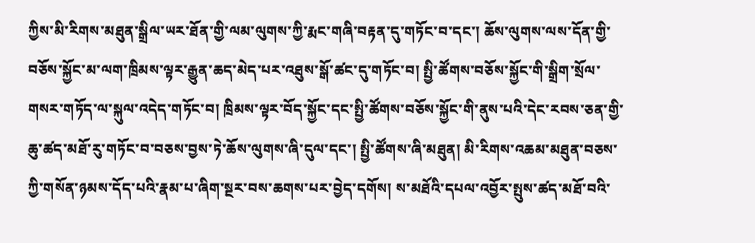ཀྱིས་མི་རིགས་མཐུན་སྒྲིལ་ཡར་ཐོན་གྱི་ལམ་ལུགས་ཀྱི་རྨང་གཞི་བརྟན་དུ་གཏོང་བ་དང་། ཆོས་ལུགས་ལས་དོན་གྱི་བཅོས་སྐྱོང་མ་ལག་ཁྲིམས་ལྟར་རྒྱུན་ཆད་མེད་པར་འཐུས་སྒོ་ཚང་དུ་གཏོང་བ། སྤྱི་ཚོགས་བཅོས་སྐྱོང་གི་སྒྲིག་སྲོལ་གསར་གཏོད་ལ་སྐུལ་འདེད་གཏོང་བ། ཁྲིམས་ལྟར་བོད་སྐྱོང་དང་སྤྱི་ཚོགས་བཅོས་སྐྱོང་གི་ནུས་པའི་དེང་རབས་ཅན་གྱི་ཆུ་ཚད་མཐོ་རུ་གཏོང་བ་བཅས་བྱས་ཏེ་ཆོས་ལུགས་ཞི་དུལ་དང་། སྤྱི་ཚོགས་ཞི་མཐུན། མི་རིགས་འཆམ་མཐུན་བཅས་ཀྱི་གསོན་ཉམས་དོད་པའི་རྣམ་པ་ཞིག་སྔར་བས་ཆགས་པར་བྱེད་དགོས། ས་མཐོའི་དཔལ་འབྱོར་སྤུས་ཚད་མཐོ་བའི་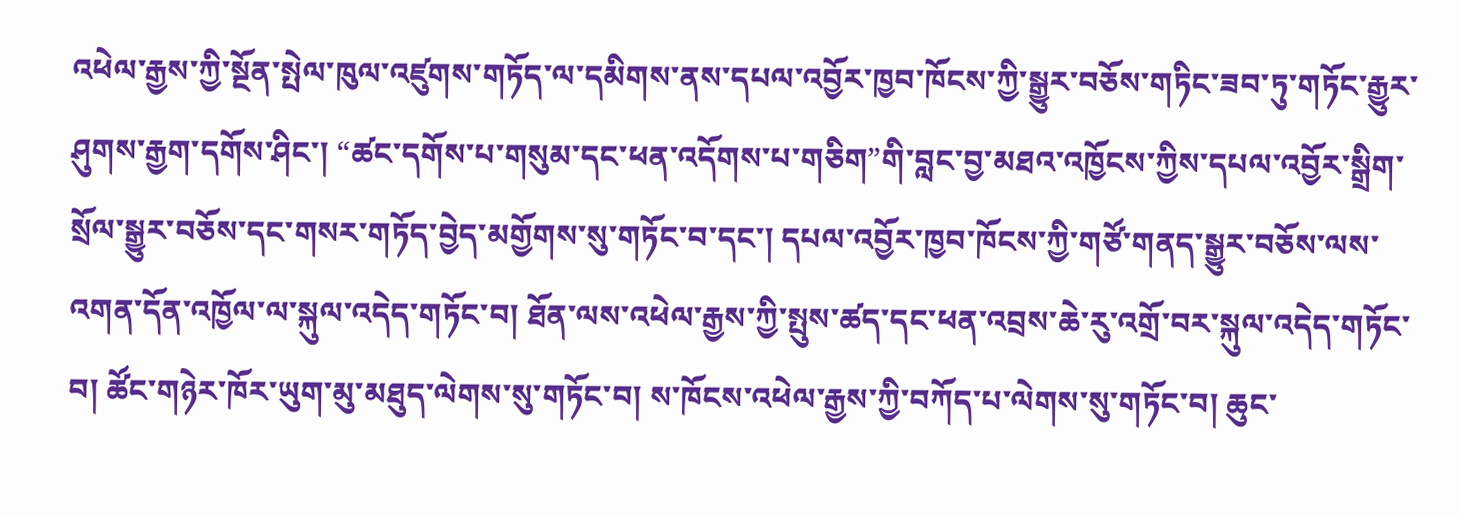འཕེལ་རྒྱས་ཀྱི་སྔོན་སྤེལ་ཁུལ་འཛུགས་གཏོད་ལ་དམིགས་ནས་དཔལ་འབྱོར་ཁྱབ་ཁོངས་ཀྱི་སྒྱུར་བཅོས་གཏིང་ཟབ་ཏུ་གཏོང་རྒྱུར་ཤུགས་རྒྱག་དགོས་ཤིང་། “ཚང་དགོས་པ་གསུམ་དང་ཕན་འདོགས་པ་གཅིག”གི་བླང་བྱ་མཐའ་འཁྱོངས་ཀྱིས་དཔལ་འབྱོར་སྒྲིག་སྲོལ་སྒྱུར་བཅོས་དང་གསར་གཏོད་བྱེད་མགྱོགས་སུ་གཏོང་བ་དང་། དཔལ་འབྱོར་ཁྱབ་ཁོངས་ཀྱི་གཙོ་གནད་སྒྱུར་བཅོས་ལས་འགན་དོན་འཁྱོལ་ལ་སྐུལ་འདེད་གཏོང་བ། ཐོན་ལས་འཕེལ་རྒྱས་ཀྱི་སྤུས་ཚད་དང་ཕན་འབྲས་ཆེ་རུ་འགྲོ་བར་སྐུལ་འདེད་གཏོང་བ། ཚོང་གཉེར་ཁོར་ཡུག་མུ་མཐུད་ལེགས་སུ་གཏོང་བ། ས་ཁོངས་འཕེལ་རྒྱས་ཀྱི་བཀོད་པ་ལེགས་སུ་གཏོང་བ། ཆུང་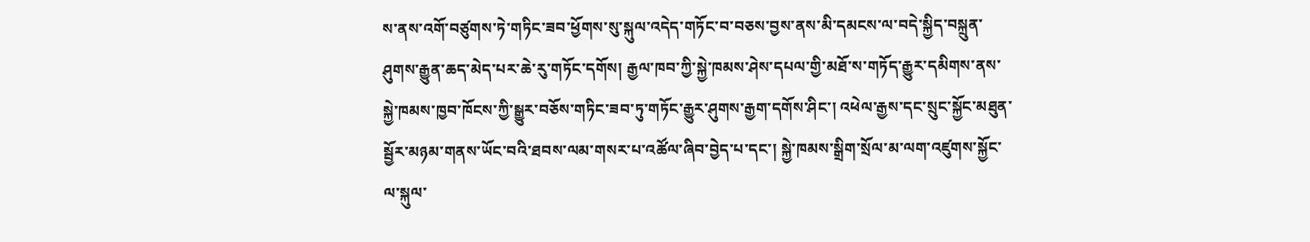ས་ནས་འགོ་བཙུགས་ཏེ་གཏིང་ཟབ་ཕྱོགས་སུ་སྐུལ་འདེད་གཏོང་བ་བཅས་བྱས་ནས་མི་དམངས་ལ་བདེ་སྐྱིད་བསྐྲུན་ཤུགས་རྒྱུན་ཆད་མེད་པར་ཆེ་རུ་གཏོང་དགོས། རྒྱལ་ཁབ་ཀྱི་སྐྱེ་ཁམས་ཤེས་དཔལ་གྱི་མཐོ་ས་གཏོད་རྒྱུར་དམིགས་ནས་སྐྱེ་ཁམས་ཁྱབ་ཁོངས་ཀྱི་སྒྱུར་བཅོས་གཏིང་ཟབ་ཏུ་གཏོང་རྒྱུར་ཤུགས་རྒྱག་དགོས་ཤིང་། འཕེལ་རྒྱས་དང་སྲུང་སྐྱོང་མཐུན་སྦྱོར་མཉམ་གནས་ཡོང་བའི་ཐབས་ལམ་གསར་པ་འཚོལ་ཞིབ་བྱེད་པ་དང་། སྐྱེ་ཁམས་སྒྲིག་སྲོལ་མ་ལག་འཛུགས་སྐྱོང་ལ་སྐུལ་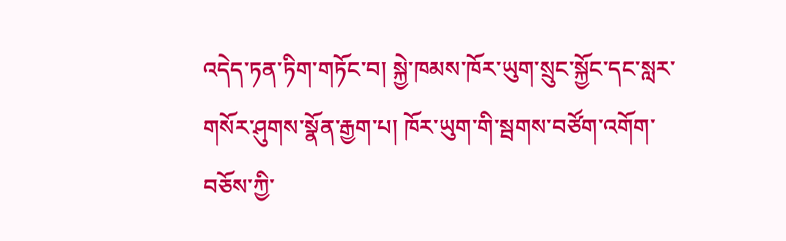འདེད་ཏན་ཏིག་གཏོང་བ། སྐྱེ་ཁམས་ཁོར་ཡུག་སྲུང་སྐྱོང་དང་སླར་གསོར་ཤུགས་སྣོན་རྒྱག་པ། ཁོར་ཡུག་གི་སྦགས་བཙོག་འགོག་བཅོས་ཀྱི་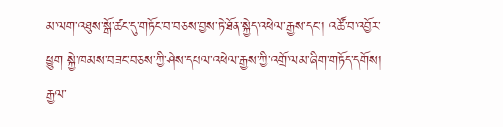མ་ལག་འཐུས་སྒོ་ཚང་དུ་གཏོང་བ་བཅས་བྱས་ཏེ་ཐོན་སྐྱེད་འཕེལ་རྒྱས་དང་། འཚོ་བ་འབྱོར་ཕྱུག སྐྱེ་ཁམས་བཟང་བཅས་ཀྱི་ཤེས་དཔལ་འཕེལ་རྒྱས་ཀྱི་འགྲོ་ལམ་ཞིག་གཏོད་དགོས། རྒྱལ་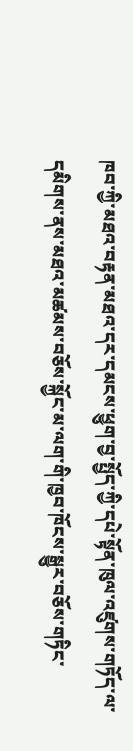ཁབ་ཀྱི་མཐའ་བརྟན་མཐའ་དར་དམངས་ཕྱུག་བྱ་སྤྱོད་ཀྱི་དཔེ་སྟོན་ཁུལ་འཛུགས་གཏོད་ལ་དམིགས་ནས་མཐའ་མཚམས་བཅོས་སྐྱོང་མ་ལག་གི་ཁྱབ་ཁོངས་སྒྱུར་བཅོས་གཏིང་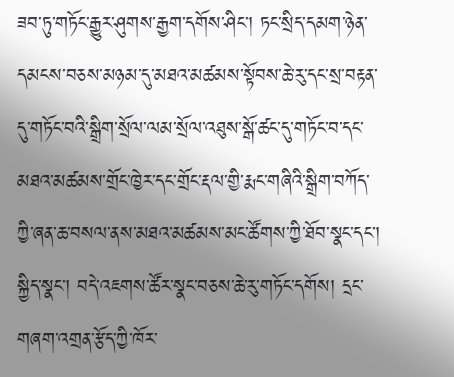ཟབ་ཏུ་གཏོང་རྒྱུར་ཤུགས་རྒྱག་དགོས་ཤིང་། ཏང་སྲིད་དམག་ཉེན་དམངས་བཅས་མཉམ་དུ་མཐའ་མཚམས་སྟོབས་ཆེ་རུ་དང་སྲ་བརྟན་དུ་གཏོང་བའི་སྒྲིག་སྲོལ་ལམ་སྲོལ་འཐུས་སྒོ་ཚང་དུ་གཏོང་བ་དང་མཐའ་མཚམས་གྲོང་ཁྱེར་དང་གྲོང་རྡལ་གྱི་རྨང་གཞིའི་སྒྲིག་བཀོད་ཀྱི་ཞན་ཆ་བསལ་ནས་མཐའ་མཚམས་མང་ཚོགས་ཀྱི་ཐོབ་སྣང་དང་། སྐྱིད་སྣང་། བདེ་འཇགས་ཚོར་སྣང་བཅས་ཆེ་རུ་གཏོང་དགོས། དྲང་གཞག་འགྲན་རྩོད་ཀྱི་ཁོར་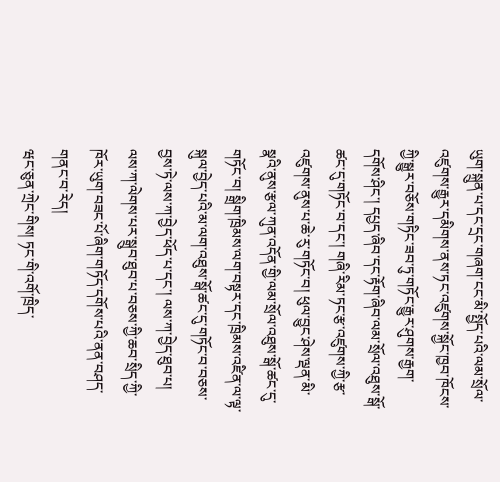ཡུག་སྐྲུན་པ་དང་དྲང་གཞག་ངང་མི་སྤྱོད་པའི་ལམ་སྲོལ་འཛུགས་རྒྱུར་དམིགས་ནས་ཏང་འཛུགས་སྐྱོང་ཁྱབ་ཁོངས་ཀྱི་སྒྱུར་བཅོས་གཏིང་ཟབ་ཏུ་གཏོང་རྒྱུར་ཤུགས་རྒྱག་དགོས་ཤིང་། དཔྱད་ཞིབ་དང་རྟོག་ཞིབ་ལམ་སྲོལ་འཐུས་སྒོ་ཚང་དུ་གཏོང་བ་དང་། གཞི་རིམ་ཏང་རྩ་འཛུགས་ཀྱི་རྩ་འཛུགས་ནུས་པ་ཆེ་རུ་གཏོང་བ། ཕུལ་བྱུང་ཤེས་ལྡན་མི་སྣའི་ནུས་རྩལ་ཀུན་འདོན་གྱི་ལམ་སྲོལ་འཐུས་སྒོ་ཚང་དུ་གཏོང་བ། སྒྲིག་ཁྲིམས་ལག་བསྟར་དང་ཁྲིམས་འཛིན་ལ་ལྟ་སྐུལ་བྱེད་པའི་མ་ལག་འཐུས་སྒོ་ཚང་དུ་གཏོང་བ་བཅས་བྱས་ཏེ་ལས་ཀ་བྱེད་ཕོད་པ་དང་། ལས་ཀ་བྱེད་ཐུབ་པ། ལས་ཀ་ལེགས་པར་སྒྲུབ་ཐུབ་པ་བཅས་ཀྱི་ཆབ་སྲིད་ཀྱི་ཁོར་ཡུག་བཟང་པོ་ཞིག་གཏོད་དགོས་པའི་ནན་བཤད་གནང་བ་རེད།
ཝང་ཅུན་ཀྲེང་གིས། ཏང་གི་འགོ་ཁྲིད་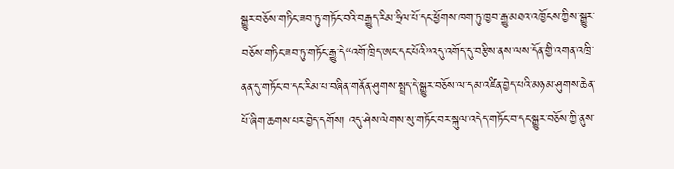སྒྱུར་བཅོས་གཏིང་ཟབ་ཏུ་གཏོང་བའི་བརྒྱུད་རིམ་ཧྲིལ་པོ་དང་ཕྱོགས་ཁག་ཏུ་ཁྱབ་རྒྱུ་མཐའ་འཁྱོངས་ཀྱིས་སྒྱུར་བཅོས་གཏིང་ཟབ་ཏུ་གཏོང་རྒྱུ་དེ“འགོ་ཁྲིད་ཨང་དང་པོའི”འདུ་འགོད་དུ་བརྩིས་ནས་ལས་དོན་གྱི་འགན་འཁྲི་ནན་དུ་གཏོང་བ་དང་རིམ་པ་བཞིན་གནོན་ཤུགས་སྤྲད་དེ་སྒྱུར་བཅོས་ལ་དམ་འཛིན་བྱེད་པའི་མཉམ་ཤུགས་ཆེན་པོ་ཞིག་ཆགས་པར་བྱེད་དགོས། འདུ་ཤེས་ལེགས་སུ་གཏོང་བར་སྐུལ་འདེད་གཏོང་བ་དང་སྒྱུར་བཅོས་ཀྱི་ནུས་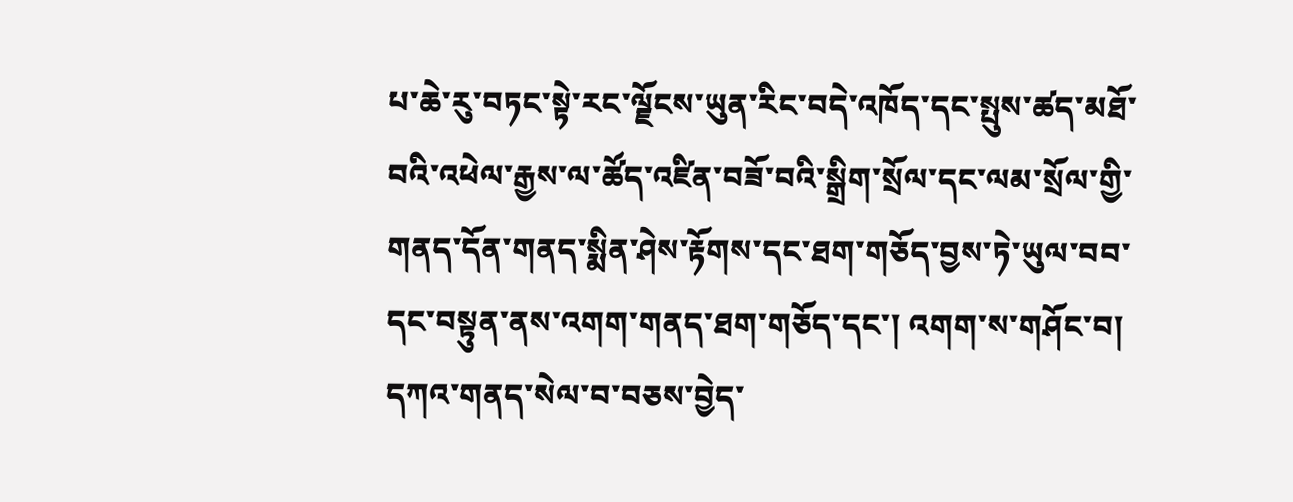པ་ཆེ་རུ་བཏང་སྟེ་རང་ལྗོངས་ཡུན་རིང་བདེ་འཁོད་དང་སྤུས་ཚད་མཐོ་བའི་འཕེལ་རྒྱས་ལ་ཚོད་འཛིན་བཟོ་བའི་སྒྲིག་སྲོལ་དང་ལམ་སྲོལ་གྱི་གནད་དོན་གནད་སྨིན་ཤེས་རྟོགས་དང་ཐག་གཅོད་བྱས་ཏེ་ཡུལ་བབ་དང་བསྟུན་ནས་འགག་གནད་ཐག་གཅོད་དང་། འགག་ས་གཤོང་བ། དཀའ་གནད་སེལ་བ་བཅས་བྱེད་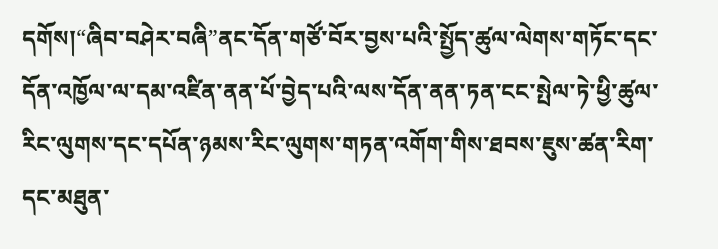དགོས།“ཞིབ་བཤེར་བཞི”ནང་དོན་གཙོ་བོར་བྱས་པའི་སྤྱོད་ཚུལ་ལེགས་གཏོང་དང་དོན་འཁྱོལ་ལ་དམ་འཛིན་ནན་པོ་བྱེད་པའི་ལས་དོན་ནན་ཏན་ངང་སྤེལ་ཏེ་ཕྱི་ཚུལ་རིང་ལུགས་དང་དཔོན་ཉམས་རིང་ལུགས་གཏན་འགོག་གིས་ཐབས་ཇུས་ཚན་རིག་དང་མཐུན་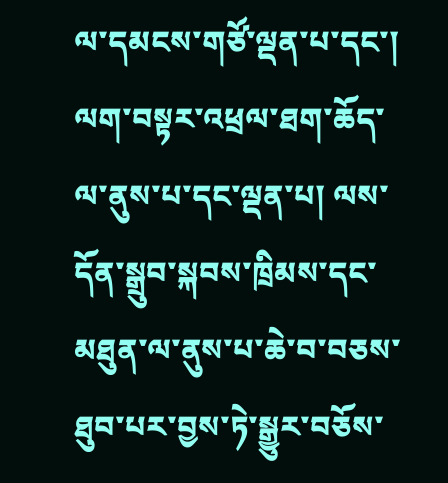ལ་དམངས་གཙོ་ལྡན་པ་དང་། ལག་བསྟར་འཕྲལ་ཐག་ཆོད་ལ་ནུས་པ་དང་ལྡན་པ། ལས་དོན་སྒྲུབ་སྐབས་ཁྲིམས་དང་མཐུན་ལ་ནུས་པ་ཆེ་བ་བཅས་ཐུབ་པར་བྱས་ཏེ་སྒྱུར་བཅོས་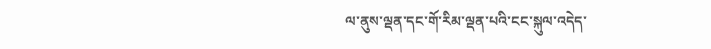ལ་ནུས་ལྡན་དང་གོ་རིམ་ལྡན་པའི་ངང་སྐུལ་འདེད་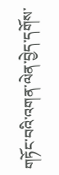གཏོང་བའི་འགན་ལེན་བྱེད་དགོས་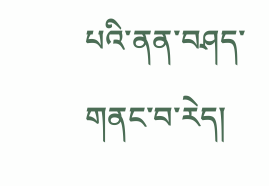པའི་ནན་བཤད་གནང་བ་རེད།